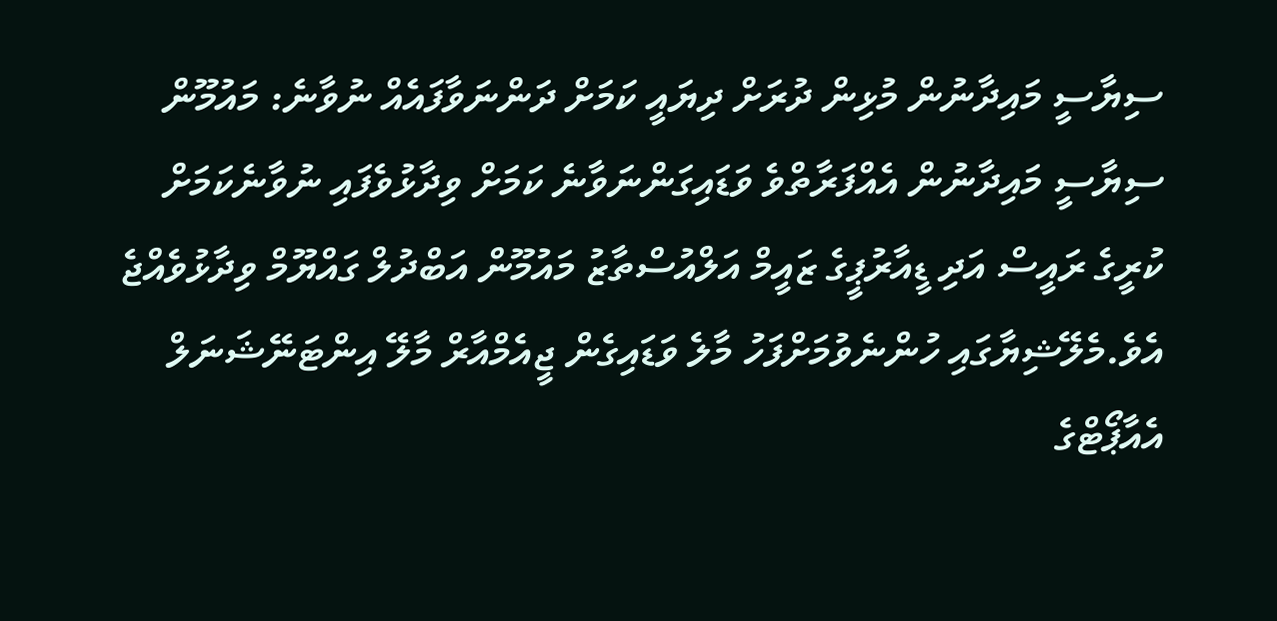ސިޔާސީ މައިދާނުން މުޅިން ދުރަށް ދިޔައީ ކަމަށް ދަންނަވާފައެއް ނުވާނެ: މައުމޫން
ސިޔާސީ މައިދާނުން އެއްފަރާތްވެ ވަޑައިގަންނަވާނެ ކަމަށް ވިދާޅުވެފައި ނުވާނެކަމަށް ކުރީގެ ރައީސް އަދި ޑީއާރުޕީގެ ޒައީމް އަލްއުސްތާޒު މައުމޫން އަބްދުލް ގައްޔޫމް ވިދާޅުވެއްޖެ އެވެ.މެލޭޝިޔާގައި ހުންނެވުމަށްފަހު މާލެ ވަޑައިގެން ޖީއެމްއާރް މާލޭ އިންޓަނޭޝަނަލް އެއާޕޯޓްގެ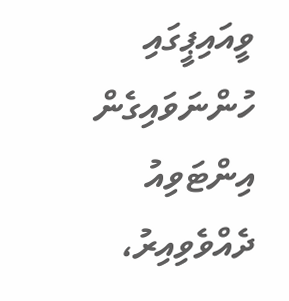ވީއައިޕީގައި ހުންނަވައިގެން އިންޓަވިއު ދެއްވެވިއިރު،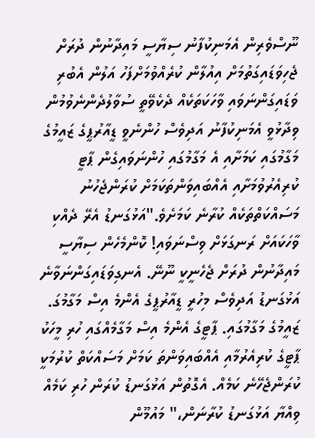ނޫސްވެރިން އެމަނިކުފާނު ސިޔާސީ މައިދާނުން ދުރަށް ޖެހިވަޑައިގަތުމަށް އިއުލާން ކުރެއްވުމަށްފަހު އަލުން އެބުރި ވަޑައިގަންނަވައި ވާހަކަތަކެއް ދެކެވޭތީ ސުވާލުދެންނެވުމުން ވިދާޅުވީ އެމަނިކުފާނު އަދިވެސް ހުންނެވީ ޑީއާރުޕީގެ ޒައީމުގެ މަގާމުގައި ކަމަށާއި އެ މަގާމުގައި ހުންނަވައިގެން ޕާޓީ ކުރިއެރުވުމަށާއި އެއްބައިވަންތަކަމަށް ކުރަންޖެހުނު މަސައްކަތްތަކެއް ކުރާނެ ކަމަށެވެ."އަޅުގަނޑު އެރޭ ދެއްކި ވާހަކައަށް ރަނގަޅަށް ވިސްނަވައި! ކޮންމެހެން ސިޔާސީ މައިދާނުން ދުރަށް ޖެހެނީކީ ނޫނޭ. އެނގިވަޑައިގަންނަވާނެ އަޅުގަނޑު އަދިވެސް މިހުރީ ޑީއާރުޕީގެ އެންމެ އިސް މަގާމުގަ. ޒައީމުގެ މަގާމުގައި. ޕާޓީގެ އެންމެ އިސް މަގާމެއްގައި ހުރި މީހަކު ޕާޓީގެ ކުރިއެރުމާއި އެއްބައިވަންތަ ކަމަށް މަސައްކަތް ކުރުމަކީ ކުރަންޖެހޭނެ ކަމެއް. އެގޮތުން އަޅުގަނޑު ކުރަން ހުރި ކަމެއް ވިއްޔާ އަޅުގަނޑު ކުރާނަން،" މައުމޫން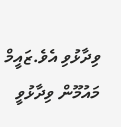ވިދާޅުވި އެވެ.ޒައީމް މައުމޫން ވިދާޅުވީ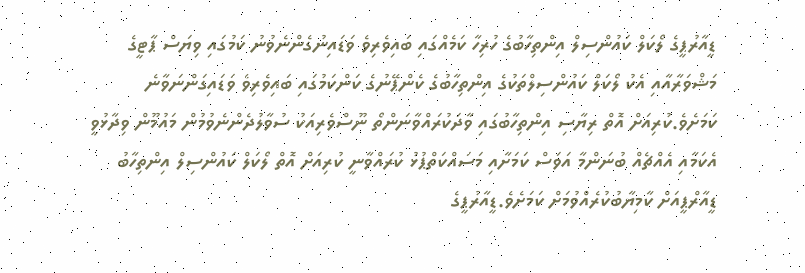ޑީއާރުޕީގެ ލޯކަލް ކައުންސިލް އިންތިހާބުގެ ހުރިހާ ކަމެއްގައި ބައިވެރިވެ ވަޑައިނުގެންނެވުނު ކަމުގައި ވިޔަސް ޕާޓީގެ މަޝްވަރާއާއި އެކު ލޯކަލް ކައުންސިލްތަކުގެ އިންތިހާބުގެ ކެންޕޭނުގެ ކަންކަމުގައި ބައިވެރިވެ ވަޑައިގަންނަވާނެ ކަމަށެވެ.ކުރިއަށް އޮތް ރިޔާސި އިންތިހާބުގައި ވާދަކުރައްވާނަންތޯ ނޫސްވެރިއަކު ސުވާލުދެންނެވުމުން މައުމޫން ވިދާޅުވީ އެކަމާއި އެއްޗެއް ބުނަންމާ އަވަސް ކަމަށާއި މަސައްކަތްޕުޅު ކުރައްވާނީ ކުރިއަށް އޮތް ލޯކަލް ކައުންސިލް އިންތިހާބު ޑީއާރްޕީއަށް ކާމިޔާބުކުރެއްވުމަށް ކަމަށެވެ.ޑީއާރުޕީގެ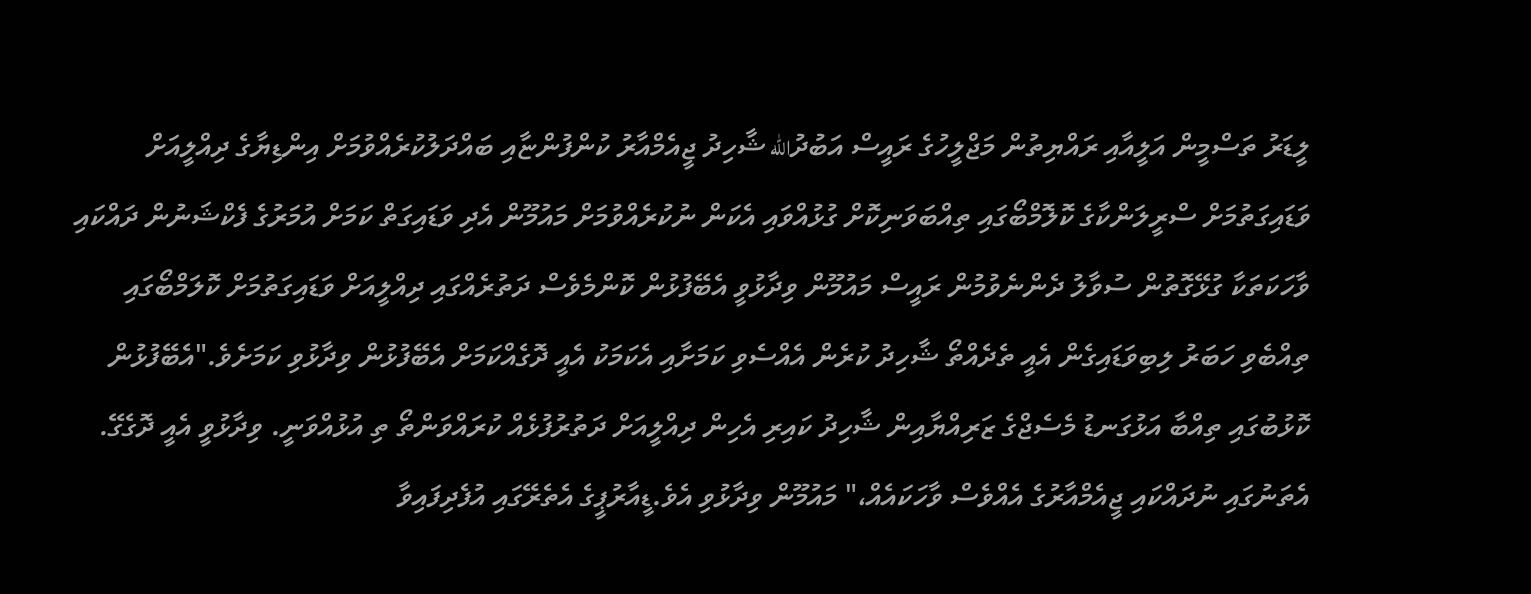ލީޑަރު ތަސްމީން އަލީއާއި ރައްޔިތުން މަޖްލީހުގެ ރައީސް އަބުދުالله ޝާހިދު ޖީއެމްއާރު ކުންފުންޏާއި ބައްދަލުކުރެއްވުމަށް އިންޑިޔާގެ ދިއްލީއަށް ވަޑައިގަތުމަށް ސްރީލަންކާގެ ކޮލޮމްބޯގައި ތިއްބަވަނިކޮށް ގުޅުއްވައި އެކަން ނުކުރެއްވުމަށް މައުމޫން އެދި ވަޑައިގަތް ކަމަށް އުމަރުގެ ފެކްޝަނުން ދައްކައި ވާހަކަތަކާ ގުޅޭގޮތުން ސުވާލު ދެންނެވުމުން ރައީސް މައުމޫން ވިދާޅުވީ އެބޭފުޅުން ކޮންމެވެސް ދަތުރެއްގައި ދިއްލީއަށް ވަޑައިގަތުމަށް ކޮލަމްބޯގައި ތިއްބެވި ހަބަރު ލިބިވަޑައިގެން އެއީ ތެދެއްތޯ ޝާހިދު ކުރެން އެއްސެވި ކަމަށާއި އެކަމަކު އެއީ ދޮގެއްކަމަށް އެބޭފުޅުން ވިދާޅުވި ކަމަށެވެ."އެބޭފުޅުން ކޮޅުބުގައި ތިއްބާ އަޅުގަނޑު މެސެޖްގެ ޒަރިއްޔާއިން ޝާހިދު ކައިރި އެހިން ދިއްލީއަށް ދަތުރުފުޅެއް ކުރައްވަންތޯ ތި އުޅުއްވަނީ. ވިދާޅުވީ އެއީ ދޮގެގޭ. އެތަނުގައި ނުދައްކައި ޖީއެމްއާރުގެ އެއްވެސް ވާހަކައެއް،" މައުމޫން ވިދާޅުވި އެވެ.ޑީއާރުޕީގެ އެތެރޭގައި އުފެދިފައިވާ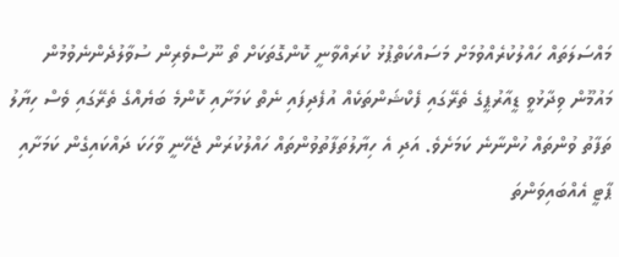މައްސަލަތައް ހައްލުކުރެއްވުމަށް މަސައްކަތްޕުޅު ކުރައްވާނީ ކޮންގޮތަކަށް ތޯ ނޫސްވެރިން ސުވާލުދެންނެވުމުން މައުމޫން ވިދާޅުވީ ޑީއާރުޕީގެ ތެރޭގައި ފެކްޝަންތަކެއް އުފެދިފައި ނެތް ކަމަށާއި ކޮންމެ ބަޔެއްގެ ތެރޭގައި ވެސް ހިޔާލު ތަފާތު ވުންތައް ހުންނާނެ ކަމަށެވެ. އަދި އެ ހިޔާލުތަފާތުވުންތައް ހައްލުކުރަން ޖެހޭނީ ވާހަކަ ދައްކައިގެން ކަމަށާއި ޕާޓީ އެއްބައިވަންތަ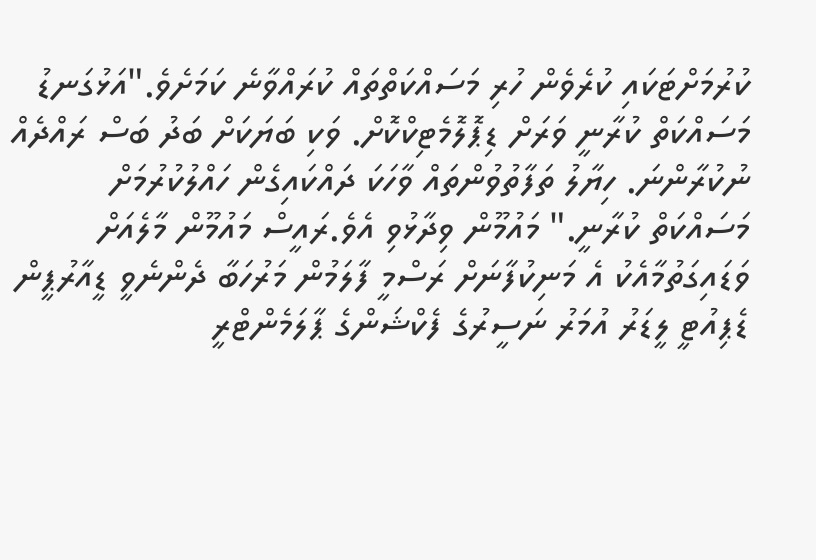ކުރުމަށްޓަކައި ކުރެވެން ހުރި މަސައްކަތްތައް ކުރައްވާނެ ކަމަށެވެ."އަޅުގަނޑު މަސައްކަތް ކުރާނީ ވަރަށް ޑިޕޮލޮމެޓިކްކޮށް. ވަކި ބަޔަކަށް ބަދު ބަސް ރައްދެއް ނުކުރާންނަ. ހިޔާލު ތަފާތުވުންތައް ވާހަކަ ދައްކައިގެން ހައްލުކުރުމަށް މަސައްކަތް ކުރާނީ." މައުމޫން ވިދާޅުވި އެވެ.ރައީސް މައުމޫން މާލެއަށް ވަޑައިގަތުމާއެކު އެ މަނިކުފާނަށް ރަސްމީ ފާލަމުން މަރުހަބާ ދެންނެވީ ޑީއާރުޕީން ޑެޕިއުޓީ ލީޑަރު އުމަރު ނަސީރުގެ ފެކްޝަންގެ ޕާލަމެންޓްރީ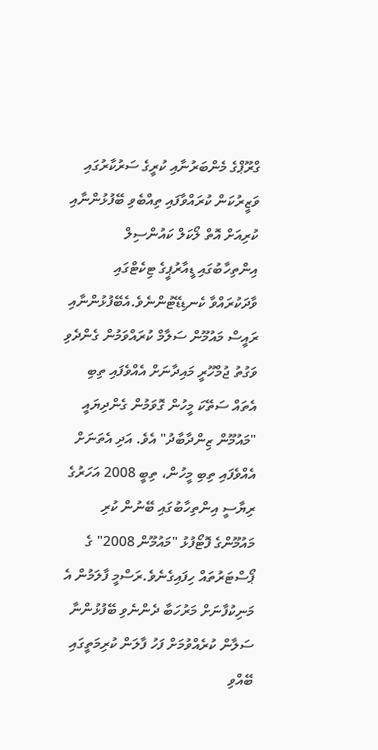ގްރޫޕްގެ މެންބަރުނާއި ކުރީގެ ސަރުކާރުގައި ވަޒީރުކަން ކުރައްވާފައި ތިއްބެވި ބޭފުޅުންނާއި ކުރިއަށް އޮތް ލޯކަލް ކައުންސިލް އިންތިހާބުގައި ޑީއާރުޕީގެ ޓިކެޓްގައި ވާދަކުރައްވާ ކެނޑިޑޭޓުންނެވެ.އެބޭފުޅުންނާއި ރައީސް މައުމޫން ސަލާމް ކުރައްވަމުން ގެންދެވި ވަގުތު ޖުމްހޫރީ މައިދާނަށް އެއްވެފައި ތިބި އެތައް ސަތޭކަ މީހުން ގޮވަމުން ގެންދިޔައީ "މައުމޫން ޒިންދާބާދު" އެވެ. އަދި އެތަނަށް އެއްވެފައި ތިބި މީހުން، ތިބީ 2008 އަހަރުގެ ރިޔާސީ އިންތިހާބުގައި ބޭނުން ކުރި މައުމޫންގެ ފޮޓޯފުޅު "މައުމޫން 2008" ގެ ޕޯސްޓަރުތައް ހިފައިގެނެވެ.ރަސްމީ ފާލަމުން އެ މަނިކުފާނަށް މަރުހަބާ ދެންނެވި ބޭފުޅުންނާ ސަލާން ކުރެއްވުމަށް ފަހު ފާލަން ކުރިމަތީގައި ބޭއްވި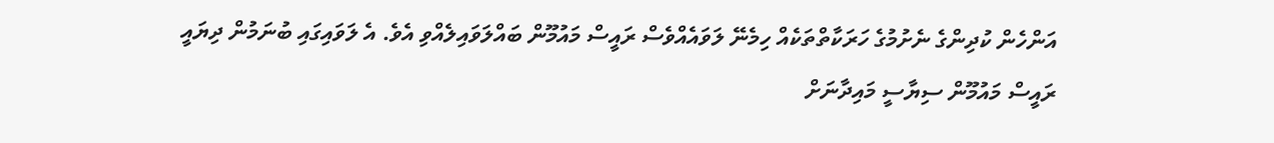އަންހެން ކުދިންގެ ނެށުމުގެ ހަރަކާތްތަކެއް ހިމެނޭ ލަވައެއްވެސް ރައީސް މައުމޫން ބައްލަވައިލެއްވި އެވެ. އެ ލަވައިގައި ބުނަމުން ދިޔައީ ރައީސް މައުމޫން ސިޔާސީ މައިދާނަށް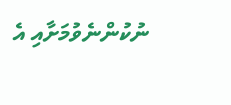ނުކުންނެވުމަށާއި އެ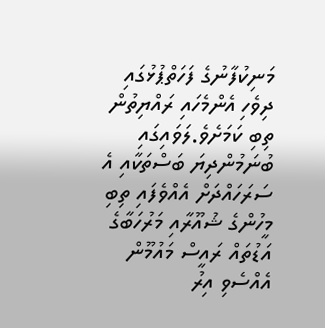މަނިކުފާނުގެ ފަހަތްޕުޅުގައި ދިވެހި އެންމެހައި ރައްޔިތުން ތިބި ކަމަށެވެ.ލަވައިގައި ބުނަމުންދިޔަ ބަސްތަކާއި އެ ސަރަހައްދަށް އެއްވެފައި ތިބި މީހުންގެ ޝުއޫރާއި މަރުހަބާގެ އަޑުތައް ރައީސް މައުމޫން އެއްސެވި އިރު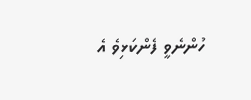ހުންނެވީ ފެންކަޅިވެ އެ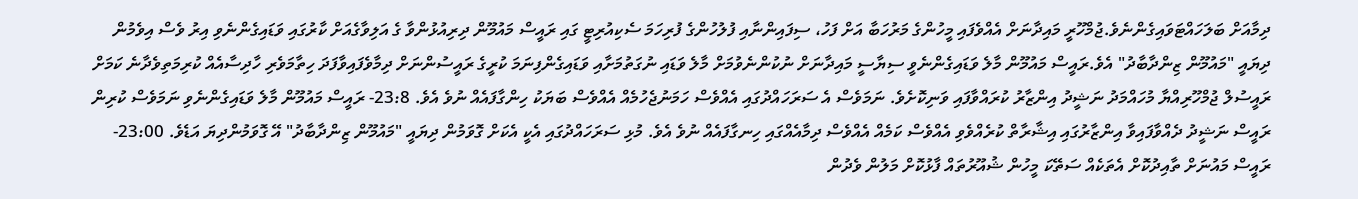ދިމާއަށް ބަލަހައްޓަވައިގެންނެވެ.ޖުމްހޫރީ މައިދާނަށް އެއްވެފައި މީހުންގެ މަރުހަބާ އަށް ފަހު، ސިފައިންނާއި ފުލުހުންގެ ފުރިހަމަ ސެކިއުރިޓީ ގައި ރައީސް މައުމޫން ދިރިއުޅުންވާ ގެ އަލިވާގެއަށް ކާރުގައި ވަޑައިގެންނެވި އިރު ވެސް އިވެމުން ދިޔައީ "މައުމޫން ޒިންދާބާދު" އެވެ.ރައީސް މައުމޫން މާލެ ވަޑައިގެންނެވީ ސިޔާސީ މައިދާނަށް ނުކުންނެވުމަށް މާލެ ވަޑައި ނުގަތުމަށާއި ވަޑައިގެންފިނަމަ ކުރީގެ ރައީސުންނަށް ދިމާވެފައިވާފަދަ ހިތާމަވެރި ހާދިސާއެއް ކުރިމަތިވެދާނެ ކަމަށް ރައީސުލް ޖުމްހޫރިއްޔާ މުހައްމަދު ނަޝީދު އިންޒާރު ކުރައްވާފައި ވަނިކޮށެވެ. ނަމަވެސް އެ ސަރަހައްދުގައި އެއްވެސް ހަމަނުޖެހުމެއް އެއްވެސް ބަޔަކު ހިންގާފައެއް ނުވެ އެވެ. 23:8- ރައީސް މައުމޫން މާލެ ވަޑައިގެންނެވި ނަމަވެސް ކުރިން ރައީސް ނަޝީދު ދެއްވާފައިވާ އިންޒާރުގައި އިޝާރާތް ކުރެއްވެވި އެއްވެސް ކަމެއް އެއްވެސް ދިމާއެއްގައި ހިނގާފައެއް ނުވެ އެވެ. މުޅި ސަރަހައްދުގައި އެކީ އެކަށް ގޮވަމުން ދިޔައީ "މައުމޫން ޒިންދާބާދު" އޭ ގޮވަމުންދިޔަ އަޑެވެ. 23:00- ރައީސް މައުނަށް ތާއިދުކޮށް އެތަކެއް ސަތޭކަ މީހުން ޝުއޫރުތައް ފާޅުކޮށް މަލުން ވެދުން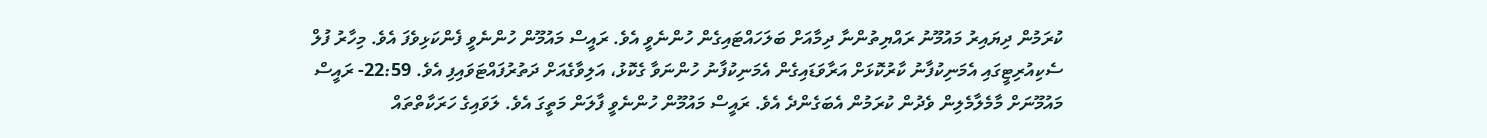ކުރަމުން ދިޔައިރު މައުމޫނު ރައްޔިތުންނާ ދިމާއަށް ބަލަހައްޓައިގެން ހުންނެވީ އެވެ. ރައީސް މައުމޫން ހުންނެވީ ފެންކަޅިވެފަ އެވެ. މިހާރު ފުލް ސެކިއުރިޓީގައި އެމަނިކުފާނު ކާރުކޮޅަށް އަރާވަޑައިގެން އެމަނިކުފާނު ހުންނަވާ ގެކޮޅު، އަލިވާގެއަށް ދަތުރުފައްޓަވައިފި އެވެ. 22:59- ރައީސް މައުމޫނަށް މާމެލާމެލިން ވެދުން ކުރަމުން އެބަގެންދެ އެވެ. ރައީސް މައުމޫން ހުންނެވީ ފާލަން މަތީގަ އެވެ. ލަވައިގެ ހަރަކާތްތައް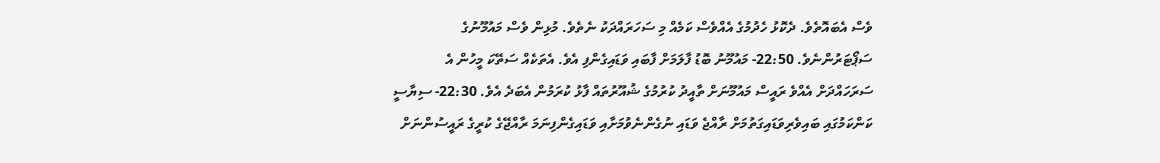ވެސް އެބައޮތެވެ. ދެކޮޅު ހެދުމުގެ އެއްވެސް ކަމެއް މި ސަހަރައްދަކު ނެތެވެ. މުޅިން ވެސް މައުމޫނުގެ ސަޕޯޓަރުންނެވެ. 22:50- މައުމޫނު ބޮޑު ފާލަމަށް ފާބައި ވަޑައިގެންފި އެވެ. އެތަކެއް ސަތޭކަ މީހުން އެ ސަރަހައްދަށް އެއްވެ ރައީސް މައުމޫނަށް ތާއީދު ކުރުމުގެ ޝުއޫރުތައް ފާޅު ކުރަމުން އެބަދެ އެވެ. 22:30- ސިޔާސީ ކަންކަމުގައި ބައިވެރިވަޑައިގަތުމަށް ރާއްޖެ ވަޑައި ނުގެންނެވުމަށާއި ވަޑައިގެންފިނަމަ ރާއްޖޭގެ ކުރީގެ ރައީސުންނަށް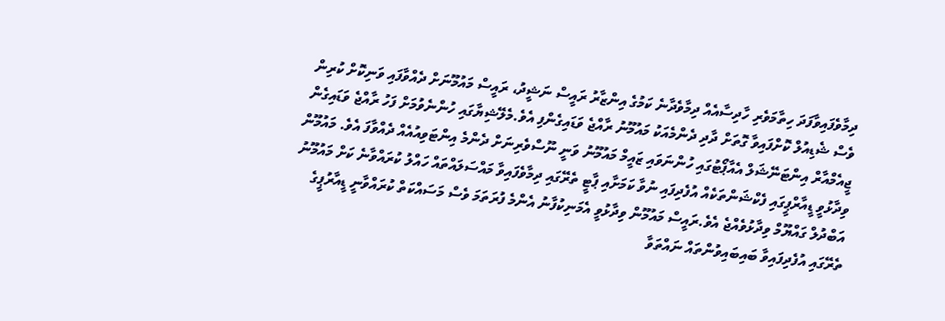ދިމާވެފައިވާފަދަ ހިތާމަވެރި ހާދިސާއެއް ދިމާވެދާނެ ކަމުގެ އިންޒާރު ރައީސް ނަޝީދު، ރައީސް މައުމޫނަށް ދެއްވާފައި ވަނިކޮށް ކުރިން ވެސް ޝެޑިއުލް ކޮށްފައިވާ ގޮތަށް ދާދި ދެންމެއަކު މައުމޫނު ރާއްޖެ ވަޑައިގެންފި އެވެ.މެލޭޝިޔާގައި ހުންނެވުމަށް ފަހު ރާއްޖެ ވަޑައިގެން ޖީއެމްއާރް އިންޓަނޭޝަލް އެއާޕޯޓުގައި ހުންނަވައި ޒައީމް މައުމޫނު ވަނީ ނޫސްވެރިނަށް ދެންމެ އިންޓަވިއުއެއް ދެއްވާފަ އެވެ. މައުމޫން ވިދާޅުވީ ޑީއާރްޕީގައި ފެކްޝަންތަކެއް އުފެދިފައި ނުވާ ކަމަށާއި ޕާޓީ ތެރޭގައި ދިމާވެފައިވާ މައްސަލައްތައް ހައްލު ކުރައްވާނެ ކަށް މައުމޫނު އަބްދުލް ގައްޔޫމް ވިދާޅުވެއްޖެ އެވެ.ރައީސް މައުމޫން ވިދާޅުވީ އެމަނިކުފާނު އެންމެ ފުރަތަމަ ވެސް މަސައްކަތް ކުރައްވާނީ ޑީއާރުޕީގެ ތެރޭގައި އުފެދިފައިވާ ބައިބައިވުންތައް ނައްތަވާ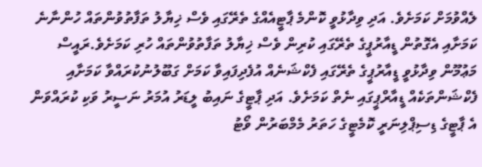ލެއްވުމަށް ކަމަށެވެ. އަދި ވިދާޅުވީ ކޮންމެ ޕާޓީއެއްގެ ތެރޭގައި ވެސް ޚިޔާލު ތަފާތުވުންތައް ހުންނާނެ ކަމަށާއި އެގޮތުން ޑީއާރުޕީގެ ތެރޭގައި ކުރިން ވެސް ޚިޔާލު ތަފާތުވުންތައް ހުރި ކަމަށެވެ.ރައީސް މަޢުމޫން ވިދާޅުވީ ޑީއާރުޕީގެ ތެރޭގައި ފެކްޝަނެއް އުފެދިފައިވާ ކަމަށް ގަބޫލުނުކުރައްވާ ކަމަށާއި ފެކްޝަންތަކެއް ޑީއާރްޕީގައި ނެތް ކަމަށެވެ. އަދި ޕާޓީގެ ނައިބު ލީޑަރު އުމަރު ނަސީރު ވަކި ކުރައްވަން އެ ޕާޓީގެ ޑިސިޕްލިނަރީ ކޮމެޓީގެ ހަތަރު މެމްބަރުން ވޯޓު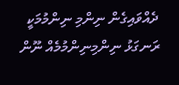ދެއްވައިގެން ނިންމި ނިންމުމަކީ ރަނގަޅު ނިންމިނިންމުމެއް ނޫން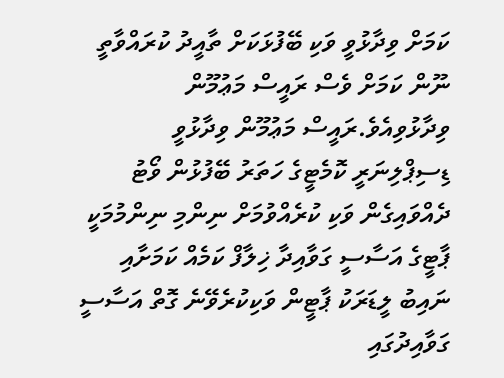ކަމަށް ވިދާޅުވީ ވަކި ބޭފުޅަކަށް ތާއީދު ކުރައްވާތީ ނޫން ކަމަށް ވެސް ރައީސް މަޢުމޫން ވިދާޅުވިއެވެ.ރައީސް މަޢުމޫން ވިދާޅުވީ ޑިސިޕްލިނަރީ ކޮމެޓީގެ ހަތަރު ބޭފުޅުން ވޯޓު ދެއްވައިގެން ވަކި ކުރެއްވުމަށް ނިންމި ނިންމުމަކީ ޕާޓީގެ އަސާސީ ގަވާއިދާ ޚިލާފް ކަމެއް ކަމަށާއި ނައިބު ލީޑަރަކު ޕާޓީން ވަކިކުރެވޭނެ ގޮތް އަސާސީ ގަވާއިދުގައި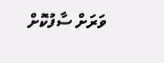ވަރަށް ސާފުކޮށް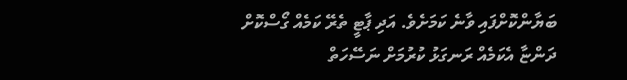ބަޔާންކޮށްފައި ވާނެ ކަމަށެވެ. އަދި ޕާޓީ ތެރޭ ކަމެއް ގޯސްކޮށް ދަންޏާ އެކަމެއް ރަނގަޅު ކުރުމަށް ނަސޭހަތް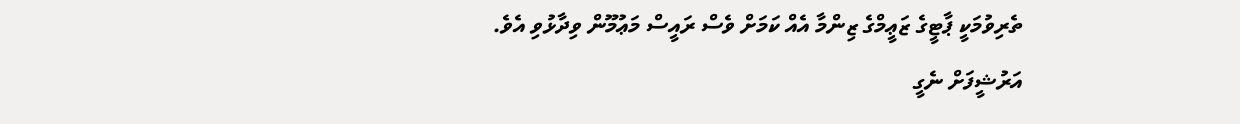ތެރިވުމަކީ ޕާޓީގެ ޒަޢީމްގެ ޒިންމާ އެއް ކަމަށް ވެސް ރައީސް މަޢުމޫން ވިދާޅުވި އެވެ.
އަރުޝީފަށް ނެގީ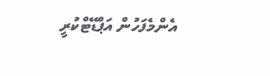އެންމެފަހުން އަޕްޑޭޓްކުރީ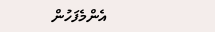އެންމެފަހުން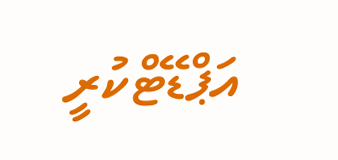އަޕްޑޭޓްކުރީ